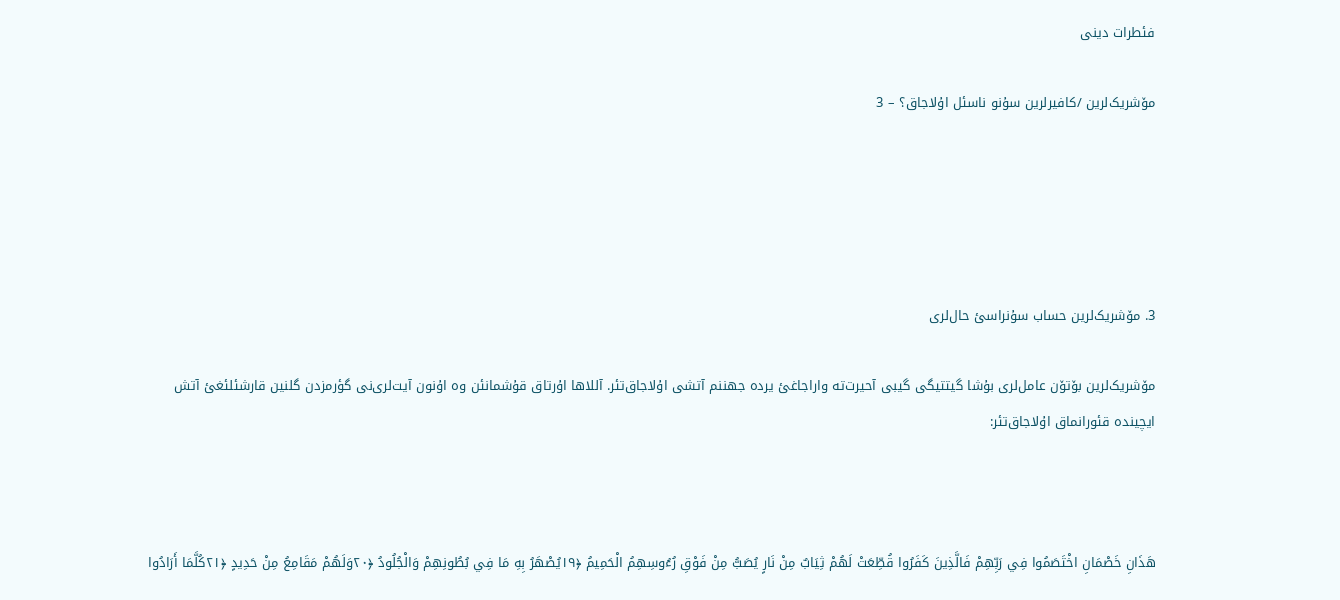فئطرات دینی

مۆشریک‌لرین /کافیرلرین سۇنو ناسئل اۇلاجاق؟ – 3





3. مۆشریک‌لرین حساب سۇنراسئ حال‌لری

مۆشریک‌لرین بۆتۆن عامل‌لری بۇشا گیتتیگی گیبی آحیرت‌تە واراجاغئ یردە جهننم آتشی اۇلاجاق‌تئر. آللاها اۇرتاق قۇشمانئن وە اۇنون آیت‌لری‌نی گؤرمزدن گلنین قارشئلئغئ آتش ایچیندە قئورانماق اۇلاجاق‌تئر:



هَذَانِ خَصْمَانِ اخْتَصَمُوا فِي رَبِّهِمْ فَالَّذِينَ كَفَرُوا قُطِّعَتْ لَهُمْ ثِيَابٌ مِنْ نَارٍ يُصَبُّ مِنْ فَوْقِ رُءُوسِهِمُ الْحَمِيمُ ﴿۱۹يُصْهَرُ بِهِ مَا فِي بُطُونِهِمْ وَالْجُلُودُ ﴿۲۰وَلَهُمْ مَقَامِعُ مِنْ حَدِيدٍ ﴿۲۱كُلَّمَا أَرَادُوا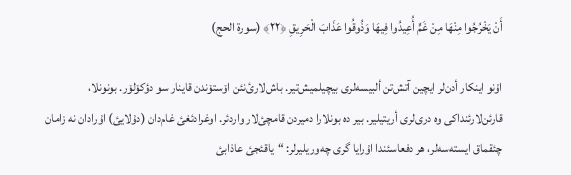أَنْ يَخْرُجُوا مِنْهَا مِنْ غَمٍّ أُعِيدُوا فِيهَا وَذُوقُوا عَذَابَ الْحَرِيقِ ﴿۲۲﴾ (سورة الحج)

اۇنو اینکار أدن‌لر ایچین آتش‌تن ألبیسەلری بیچیلمیش‌تیر. باش‌لارئ‌نئن اۆستۆندن قاینار سو دؤکۆلۆر. بونونلا، قارئن‌لارئنداکی وە دری‌لری أریتیلیر. بیر دە بونلارا دمیردن قامچئ‌لار واردئر. اوغرادئغئ غام‌دان (دۇلایئ) اۇرادان نە زامان چئقماق ایستەسەلر، هر دفعاسئندا اۇرایا گری چەوریلیرلر: “یاقئجئ عاذابئ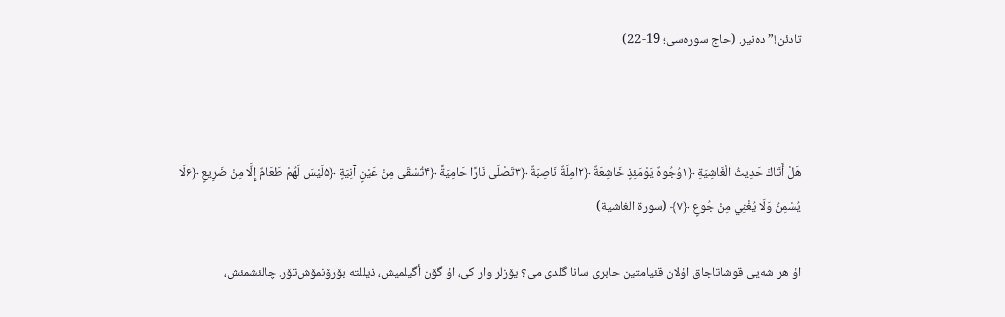تادئن!” دەنیر. (حاج سورەسی؛ 19-22)



هَلْ أَتَاكَ حَدِيثُ الْغَاشِيَةِ ﴿۱وُجُوهٌ يَوْمَئِذٍ خَاشِعَةٌ ﴿۲امِلَةٌ نَاصِبَةٌ ﴿۳تَصْلَى نَارًا حَامِيَةً ﴿۴تُسْقَى مِنْ عَيْنٍ آنِيَةٍ ﴿۵لَيْسَ لَهُمْ طَعَامٌ إِلَّا مِنْ ضَرِيعٍ ﴿۶لَا يُسْمِنُ وَلَا يُغْنِي مِنْ جُوعٍ ﴿۷﴾ (سورة الغاشیة)

اۇ هر شەیی قوشاتاجاق اۇلان قئیامتین حابری سانا گلدی می؟ یۆزلر وار کی، اۇ گۆن أگیلمیش، ذیللتە بۆرۆنمۆش‌تۆر. چالئشمئش،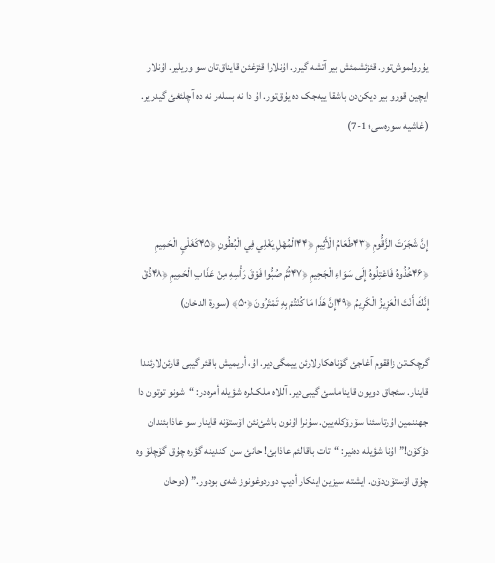یۇرولموش‌تور. قئزئشمئش بیر آتشە گیرر. اۇنلارا قئزغئن قایناق‌تان سو وریلیر. اۇنلار ایچین قورو بیر دیکن‌دن باشقا ییەجک دە یۇق‌تور. اۇ دا نە بسلەر نە دە آچلئغئ گیدریر. (غاشیە سورەسی؛ 1-7)



إِنَّ شَجَرَتَ الزَّقُّومِ ﴿۴۳طَعَامُ الْأَثِيمِ ﴿۴۴الْمُهْلِ يَغْلِي فِي الْبُطُونِ ﴿۴۵كَغَلْيِ الْحَمِيمِ ﴿۴۶خُذُوهُ فَاعْتِلُوهُ إِلَى سَوَاءِ الْجَحِيمِ ﴿۴۷ثُمَّ صُبُّوا فَوْقَ رَأْسِهِ مِنْ عَذَابِ الْحَمِيمِ ﴿۴۸ذُقْ إِنَّكَ أَنْتَ الْعَزِيزُ الْكَرِيمُ ﴿۴۹إِنَّ هَذَا مَا كُنْتُمْ بِهِ تَمْتَرُونَ ﴿۵۰﴾ (سورة الدخان)

گرچک‌تن زاققوم آغاجئ گۆناهکارلارئن ییمگی‌دیر. اۇ، أریمیش باقئر گیبی قارئن‌لارئندا قاینار. سئجاق دویون قایناماسئ گیبی‌دیر. آللاە ملک‌لرە شؤیلە أمرەدر: “شونو توتون دا جهننمین اۇرتاسئنا سۆرۆکلەیین. سۇنرا اۇنون باشئ‌نئن اۆستۆنە قاینار سو عاذابئندان دؤکۆن!” اۇنا شؤیلە دەنیر: “تات باقالئم عاذابئ! حانئ سن  کندینە گؤرە چۇق گۆچلۆ وە چۇق اۆستۆن‌دۆن. ایشتە سیزین اینکار أدیپ دوردوغونوز شەی بودور.” (دوحان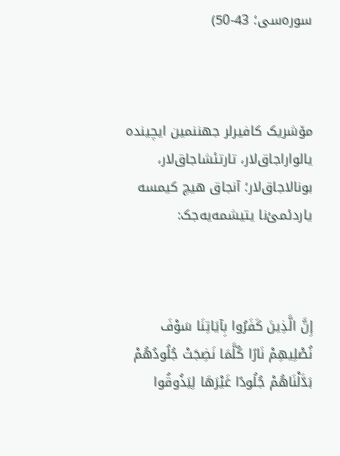سورەسی؛ 43-50)



مۆشریک کافیرلر جهننمین ایچیندە یالواراجاق‌لار، تارتئشاجاق‌لار، بونالاجاق‌لار؛ آنجاق هیچ کیمسە یاردئمئ‌نا یتیشمەیەجک:



إِنَّ الَّذِينَ كَفَرُوا بِآيَاتِنَا سَوْفَ نُصْلِيهِمْ نَارًا كُلَّمَا نَضِجَتْ جُلُودُهُمْ بَدَّلْنَاهُمْ جُلُودًا غَيْرَهَا لِيَذُوقُوا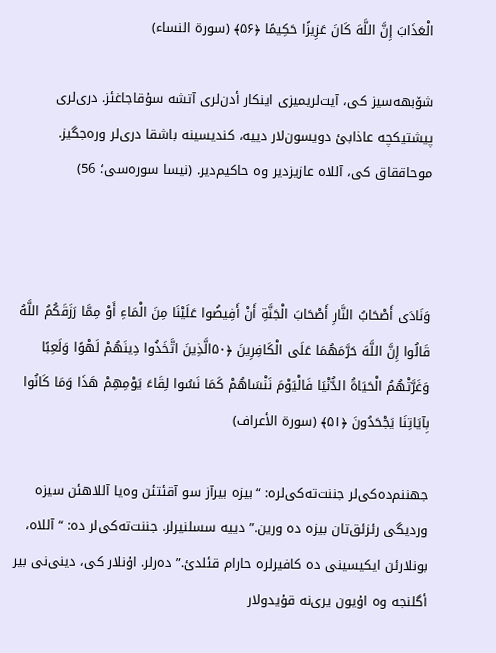الْعَذَابَ إِنَّ اللَّهَ كَانَ عَزِيزًا حَكِيمًا ﴿۵۶﴾ (سورة النساء)

شۆبهەسیز کی، آیت‌لریمیزی اینکار أدن‌لری آتشە سۇقاجاغئز. دری‌لری پیشتیکچە عاذابئ دویسون‌لار دییە، کندیسینە باشقا دری‌لر ورەجگیز. موحاققاق کی، آللاە عازیزدیر وە حاکیم‌دیر. (نیسا سورەسی؛ 56)



وَنَادَى أَصْحَابُ النَّارِ أَصْحَابَ الْجَنَّةِ أَنْ أَفِيضُوا عَلَيْنَا مِنَ الْمَاءِ أَوْ مِمَّا رَزَقَكُمُ اللَّهُ قَالُوا إِنَّ اللَّهَ حَرَّمَهُمَا عَلَى الْكَافِرِينَ ﴿۵۰الَّذِينَ اتَّخَذُوا دِينَهُمْ لَهْوًا وَلَعِبًا وَغَرَّتْهُمُ الْحَيَاةُ الدُّنْيَا فَالْيَوْمَ نَنْسَاهُمْ كَمَا نَسُوا لِقَاءَ يَوْمِهِمْ هَذَا وَمَا كَانُوا بِآيَاتِنَا يَجْحَدُونَ ﴿۵۱﴾ (سورة الأعراف)

جهننم‌دەکی‌لر جننت‌تەکی‌لرە: “بیزە بیرآز سو آقئتئن وەیا آللاهئن سیزە وردیگی رئزئق‌تان بیزە دە ورین.” دییە سسلنیرلر. جننت‌تەکی‌لر دە: “آللاە، بونلارئن ایکیسینی دە کافیرلرە حارام قئلدئ.” دەرلر. اۇنلار کی، دینی‌نی بیر أگلنجە وە اۇیون یری‌نە قۇیدولار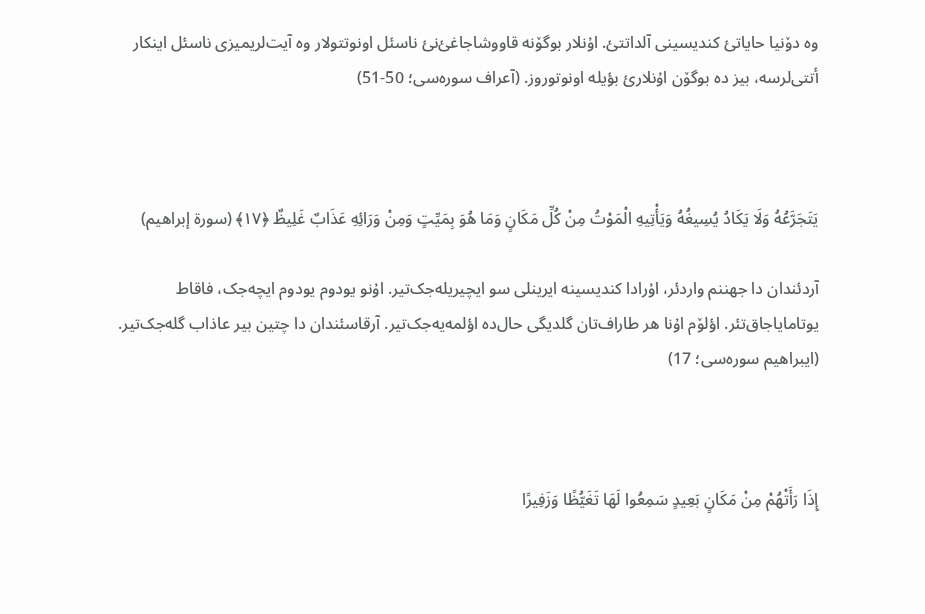وە دۆنیا حایاتئ کندیسینی آلداتتئ. اۇنلار بوگۆنە قاووشاجاغئ‌نئ ناسئل اونوتتولار وە آیت‌لریمیزی ناسئل اینکار أتتی‌لرسە، بیز دە بوگۆن اۇنلارئ بؤیلە اونوتوروز. (آعراف سورەسی؛ 50-51)



يَتَجَرَّعُهُ وَلَا يَكَادُ يُسِيغُهُ وَيَأْتِيهِ الْمَوْتُ مِنْ كُلِّ مَكَانٍ وَمَا هُوَ بِمَيِّتٍ وَمِنْ وَرَائِهِ عَذَابٌ غَلِيظٌ ﴿۱۷﴾ (سورة إبراهیم)

آردئندان دا جهننم واردئر، اۇرادا کندیسینە ایرینلی سو ایچیریلەجک‌تیر. اۇنو یودوم یودوم ایچەجک، فاقاط یوتامایاجاق‌تئر. اؤلۆم اۇنا هر طاراف‌تان گلدیگی حال‌دە اؤلمەیەجک‌تیر. آرقاسئندان دا چتین بیر عاذاب گلەجک‌تیر. (ایبراهیم سورەسی؛ 17)



إِذَا رَأَتْهُمْ مِنْ مَكَانٍ بَعِيدٍ سَمِعُوا لَهَا تَغَيُّظًا وَزَفِيرًا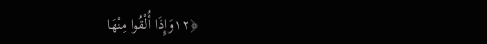﴿۱۲وَإِذَا أُلْقُوا مِنْهَا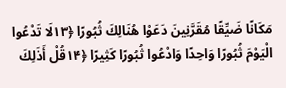مَكَانًا ضَيِّقًا مُقَرَّنِينَ دَعَوْا هُنَالِكَ ثُبُورًا ﴿۱۳لَا تَدْعُوا الْيَوْمَ ثُبُورًا وَاحِدًا وَادْعُوا ثُبُورًا كَثِيرًا ﴿۱۴قُلْ أَذَلِكَ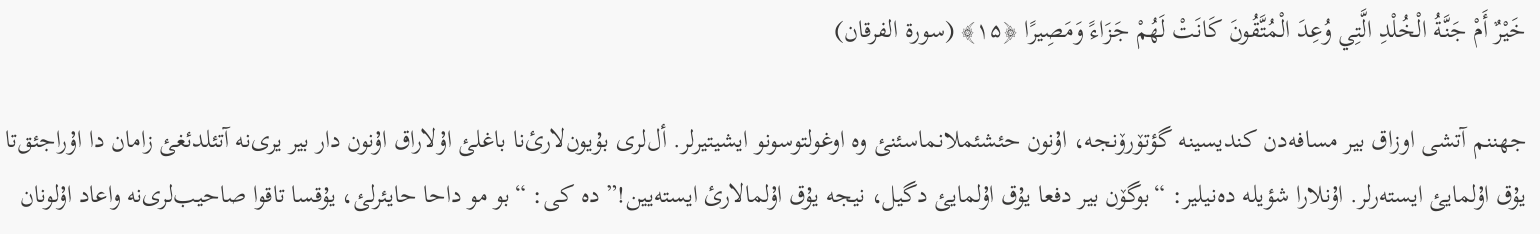خَيْرٌ أَمْ جَنَّةُ الْخُلْدِ الَّتِي وُعِدَ الْمُتَّقُونَ كَانَتْ لَهُمْ جَزَاءً وَمَصِيرًا ﴿۱۵﴾ (سورة الفرقان)

جهننم آتشی اوزاق بیر مسافەدن کندیسینە گؤتۆرۆنجە، اۇنون حئشئملانماسئنئ وە اوغولتوسونو ایشیتیرلر. أل‌لری بۇیون‌لارئ‌نا باغلئ اۇلاراق اۇنون دار بیر یری‌نە آتئلدئغئ زامان دا اۇراجئق‌تا یۇق اۇلمایئ ایستەرلر. اۇنلارا شؤیلە دەنیلیر: “بوگۆن بیر دفعا یۇق اۇلمایئ دگیل، نیجە یۇق اۇلمالارئ ایستەیین!” دە کی: “بو مو داحا حایئرلئ، یۇقسا تاقوا صاحیب‌لری‌نە واعاد اۇلونان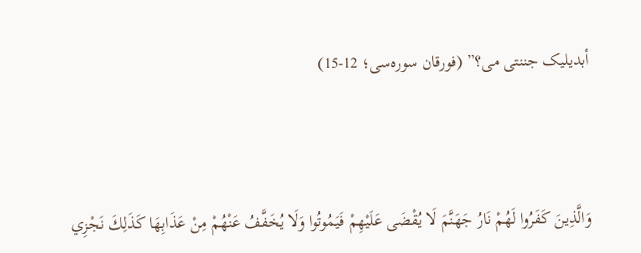أبدیلیک جننتی می؟” (فورقان سورەسی؛ 12-15)



وَالَّذِينَ كَفَرُوا لَهُمْ نَارُ جَهَنَّمَ لَا يُقْضَى عَلَيْهِمْ فَيَمُوتُوا وَلَا يُخَفَّفُ عَنْهُمْ مِنْ عَذَابِهَا كَذَلِكَ نَجْزِي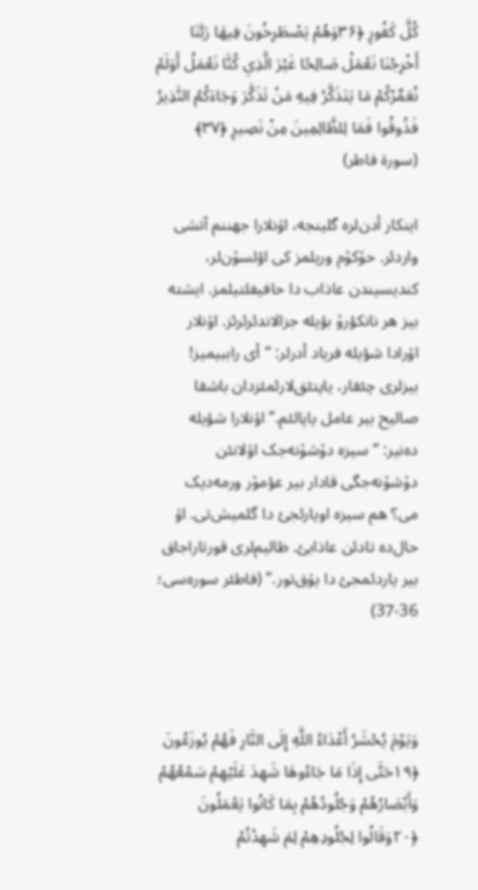كُلَّ كَفُورٍ ﴿۳۶وَهُمْ يَصْطَرِخُونَ فِيهَا رَبَّنَا أَخْرِجْنَا نَعْمَلْ صَالِحًا غَيْرَ الَّذِي كُنَّا نَعْمَلُ أَوَلَمْ نُعَمِّرْكُمْ مَا يَتَذَكَّرُ فِيهِ مَنْ تَذَكَّرَ وَجَاءَكُمُ النَّذِيرُ فَذُوقُوا فَمَا لِلظَّالِمِينَ مِنْ نَصِيرٍ ﴿۳۷﴾ (سورة فاطر)

اینکار أدن‌لرە گلینجە، اۇنلارا جهننم آتشی واردئر. حۆکۆم وریلمز کی اؤلسۆن‌لر، کندیسیندن عاذاب دا حافیفلتیلمز. ایشتە بیز هر نانکؤرۆ بؤیلە جزالاندئرئرئز. اۇنلار اۇرادا شؤیلە فریاد أدرلر: “أی راببیمیز! بیزلری چئقار، یاپتئق‌لارئمئزدان باشقا صالیح بیر عامل یاپالئم.” اۇنلارا شؤیلە دەنیر: “سیزە دۆشۆنەجک اۇلانئن دۆشۆنەجگی قادار بیر عؤمۆر ورمەدیک می؟ هم سیزە اویارئجئ دا گلمیش‌تی. اۇ حال‌دە تادئن عاذابئ. ظالیم‌لری قورتاراجاق بیر یاردئمجئ دا یۇق‌تور.” (فاطئر سورەسی؛ 36-37)



وَيَوْمَ يُحْشَرُ أَعْدَاءُ اللَّهِ إِلَى النَّارِ فَهُمْ يُوزَعُونَ ﴿۱۹حَتَّى إِذَا مَا جَاءُوهَا شَهِدَ عَلَيْهِمْ سَمْعُهُمْ وَأَبْصَارُهُمْ وَجُلُودُهُمْ بِمَا كَانُوا يَعْمَلُونَ ﴿۲۰وَقَالُوا لِجُلُودِهِمْ لِمَ شَهِدْتُمْ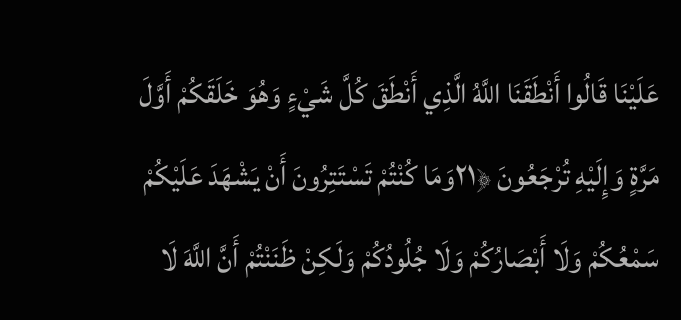عَلَيْنَا قَالُوا أَنْطَقَنَا اللَّهُ الَّذِي أَنْطَقَ كُلَّ شَيْءٍ وَهُوَ خَلَقَكُمْ أَوَّلَ مَرَّةٍ وَإِلَيْهِ تُرْجَعُونَ ﴿۲۱وَمَا كُنْتُمْ تَسْتَتِرُونَ أَنْ يَشْهَدَ عَلَيْكُمْ سَمْعُكُمْ وَلَا أَبْصَارُكُمْ وَلَا جُلُودُكُمْ وَلَكِنْ ظَنَنْتُمْ أَنَّ اللَّهَ لَا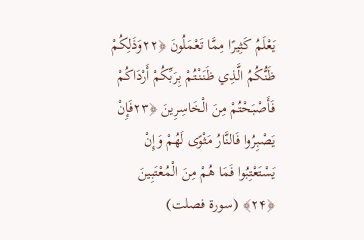يَعْلَمُ كَثِيرًا مِمَّا تَعْمَلُونَ ﴿۲۲وَذَلِكُمْ ظَنُّكُمُ الَّذِي ظَنَنْتُمْ بِرَبِّكُمْ أَرْدَاكُمْ فَأَصْبَحْتُمْ مِنَ الْخَاسِرِينَ ﴿۲۳فَإِنْ يَصْبِرُوا فَالنَّارُ مَثْوًى لَهُمْ وَإِنْ يَسْتَعْتِبُوا فَمَا هُمْ مِنَ الْمُعْتَبِينَ ﴿۲۴﴾ (سورة فصلت)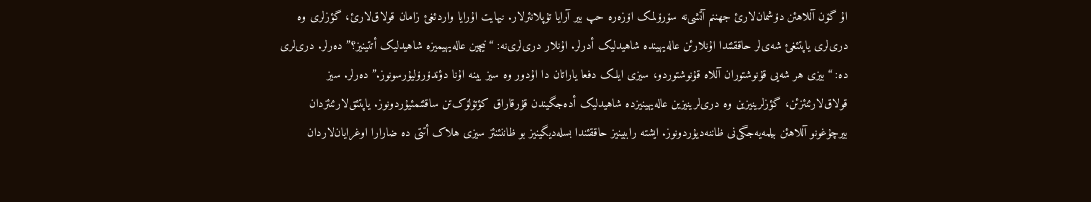اۇ گۆن آللاهئن دۆشمان‌لارئ جهننم آتشی‌نە سۆرۆلمک اۆزەرە حپ بیر آرایا تۇپلانئرلار. نیهایت اۇرایا واردئغئ زامان قولاق‌لارئ، گؤزلری وە دری‌لری یاپتئغئ شەی‌لر حاققئندا اۇنلارئن عالەیهیندە شاهیدلیک أدرلر. اۇنلار دری‌لری‌نە: “نیچین عالەیهیمیزە شاهیدلیک أتتینیز؟” دەرلر. دری‌لری دە: “بیزی هر شەیی قۇنوشتوران آللاە قۇنوشتوردو، سیزی ایلک دفعا یاراتان دا اۇدور وە سیز یینە اۇنا دؤندۆرۆلیۇرسونوز.” دەرلر. سیز قولاق‌لارئنئزئن، گؤزلرینیزین وە دری‌لرینیزین عالەیهینیزدە شاهیدلیک أدەجگیندن قۇرقاراق کؤتۆلۆک‌تن ساقئنمئیۇردونوز. یاپتئق‌لارئنئزدان بیرچۇغونو آللاهئن بیلمەیەجگی‌نی ظاننەدیۇردونوز. ایشتە راببینیز حاققئندا بسلەدیگینیز بو ظاننئنئز سیزی هلاک أتتی دە ضارارا اوغرایان‌لاردان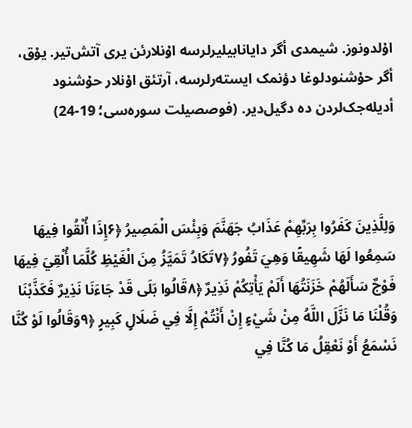اۇلدونوز. شیمدی أگر دایانابیلیرلرسە اۇنلارئن یری آتش‌تیر. یۇق، أگر حۇشنودلوغا دؤنمک ایستەرلرسە، آرتئق اۇنلار حۇشنود أدیلەجک‌لردن دە دگیل‌دیر. (فوصصیلت سورەسی؛ 19-24)



وَلِلَّذِينَ كَفَرُوا بِرَبِّهِمْ عَذَابُ جَهَنَّمَ وَبِئْسَ الْمَصِيرُ ﴿۶إِذَا أُلْقُوا فِيهَا سَمِعُوا لَهَا شَهِيقًا وَهِيَ تَفُورُ ﴿۷تَكَادُ تَمَيَّزُ مِنَ الْغَيْظِ كُلَّمَا أُلْقِيَ فِيهَا فَوْجٌ سَأَلَهُمْ خَزَنَتُهَا أَلَمْ يَأْتِكُمْ نَذِيرٌ ﴿۸قَالُوا بَلَى قَدْ جَاءَنَا نَذِيرٌ فَكَذَّبْنَا وَقُلْنَا مَا نَزَّلَ اللَّهُ مِنْ شَيْءٍ إِنْ أَنْتُمْ إِلَّا فِي ضَلَالٍ كَبِيرٍ ﴿۹وَقَالُوا لَوْ كُنَّا نَسْمَعُ أَوْ نَعْقِلُ مَا كُنَّا فِي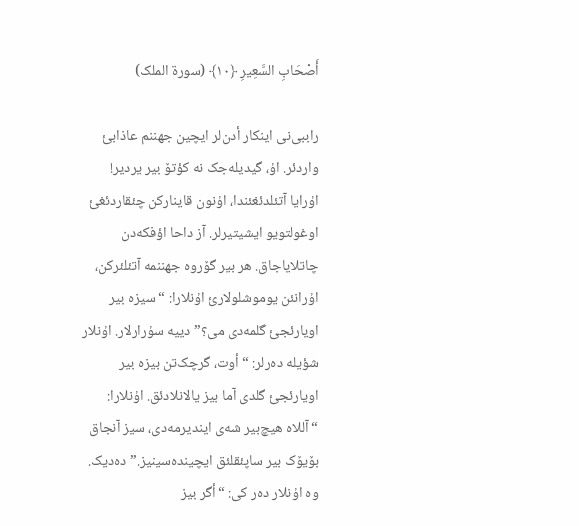أَصْحَابِ السَّعِيرِ ﴿۱۰﴾ (سورة الملک)

راببی‌نی اینکار أدن‌لر ایچین جهننم عاذابئ واردئر. اۇ، گیدیلەجک نە کؤتۆ بیر یردیر! اۇرایا آتئلدئغئندا، اۇنون قاینارکن چئقاردئغئ اوغولتویو ایشیتیرلر. آز داحا اؤفکەدن چاتلایاجاق. هر بیر گۆروە جهننمە آتئلئرکن، اۇرانئن یوموشلولارئ اۇنلارا: “سیزە بیر اویارئجئ گلمەدی می؟” دییە سۇرارلار. اۇنلار شؤیلە دەرلر: “أوت، گرچک‌تن بیزە بیر اویارئجئ گلدی آما بیز یالانلادئق. اۇنلارا: “آللاە هیچ‌بیر شەی ایندیرمەدی، سیز آنجاق بۆیۆک بیر ساپئقلئق ایچیندەسینیز.” دەدیک. وە اۇنلار دەر کی: “أگر بیز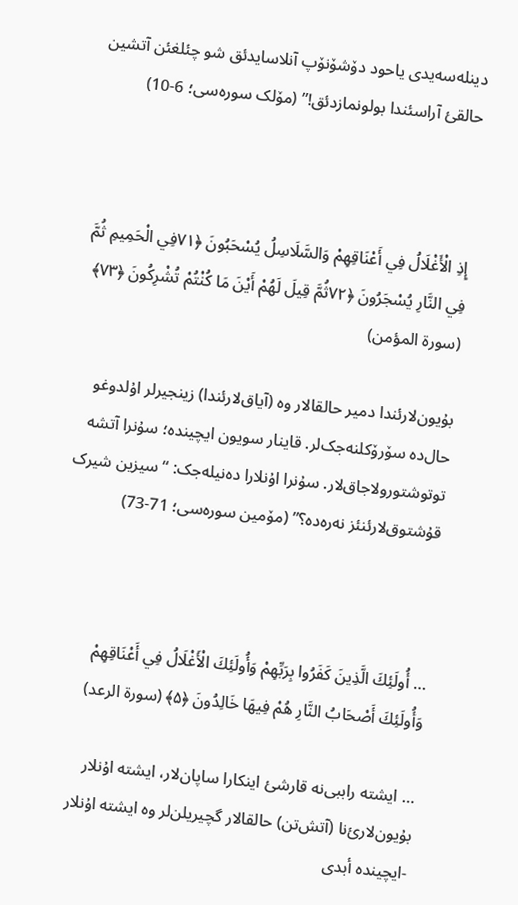دینلەسەیدی یاحود دۆشۆنۆپ آنلاسایدئق شو چئلغئن آتشین حالقئ آراسئندا بولونمازدئق!” (مۆلک سورەسی؛ 6-10)



إِذِ الْأَغْلَالُ فِي أَعْنَاقِهِمْ وَالسَّلَاسِلُ يُسْحَبُونَ ﴿۷۱فِي الْحَمِيمِ ثُمَّ فِي النَّارِ يُسْجَرُونَ ﴿۷۲ثُمَّ قِيلَ لَهُمْ أَيْنَ مَا كُنْتُمْ تُشْرِكُونَ ﴿۷۳﴾ (سورة المؤمن)

بۇیون‌لارئندا دمیر حالقالار وە (آیاق‌لارئندا) زینجیرلر اۇلدوغو حال‌دە سۆرۆکلنەجک‌لر. قاینار سویون ایچیندە؛ سۇنرا آتشە توتوشتورولاجاق‌لار. سۇنرا اۇنلارا دەنیلەجک: “سیزین شیرک قۇشتوق‌لارئنئز نەرەدە؟” (مۆمین سورەسی؛ 71-73)



… أُولَئِكَ الَّذِينَ كَفَرُوا بِرَبِّهِمْ وَأُولَئِكَ الْأَغْلَالُ فِي أَعْنَاقِهِمْ وَأُولَئِكَ أَصْحَابُ النَّارِ هُمْ فِيهَا خَالِدُونَ ﴿۵﴾ (سورة الرعد)

… ایشتە راببی‌نە قارشئ اینکارا ساپان‌لار، ایشتە اۇنلار بۇیون‌لارئ‌نا (آتش‌تن) حالقالار گچیریلن‌لر وە ایشتە اۇنلار -ایچیندە أبدی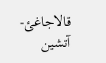قالاجاغئ- آتشین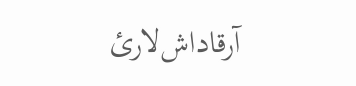آرقاداش‌لارئ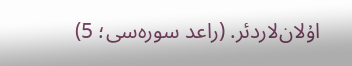اۇلان‌لاردئر. (راعد سورەسی؛ 5)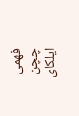فهمی چچن ایلکای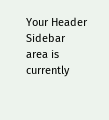Your Header Sidebar area is currently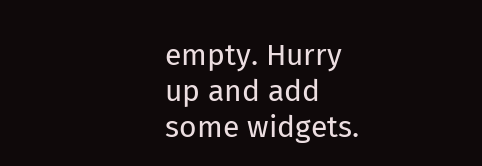empty. Hurry up and add some widgets.